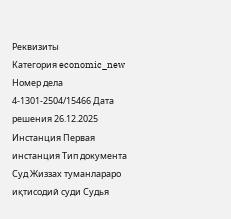Реквизиты
Категория economic_new Номер дела 4-1301-2504/15466 Дата решения 26.12.2025 Инстанция Первая инстанция Тип документа Суд Жиззах туманлараро иқтисодий суди Судья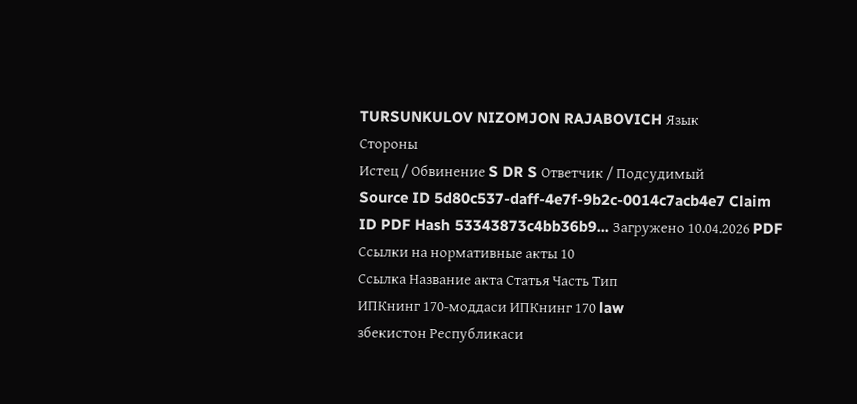TURSUNKULOV NIZOMJON RAJABOVICH Язык
Стороны
Истец / Обвинение S DR S Ответчик / Подсудимый
Source ID 5d80c537-daff-4e7f-9b2c-0014c7acb4e7 Claim ID PDF Hash 53343873c4bb36b9... Загружено 10.04.2026 PDF
Ссылки на нормативные акты 10
Ссылка Название акта Статья Часть Тип
ИПКнинг 170-моддаси ИПКнинг 170 law
збекистон Республикаси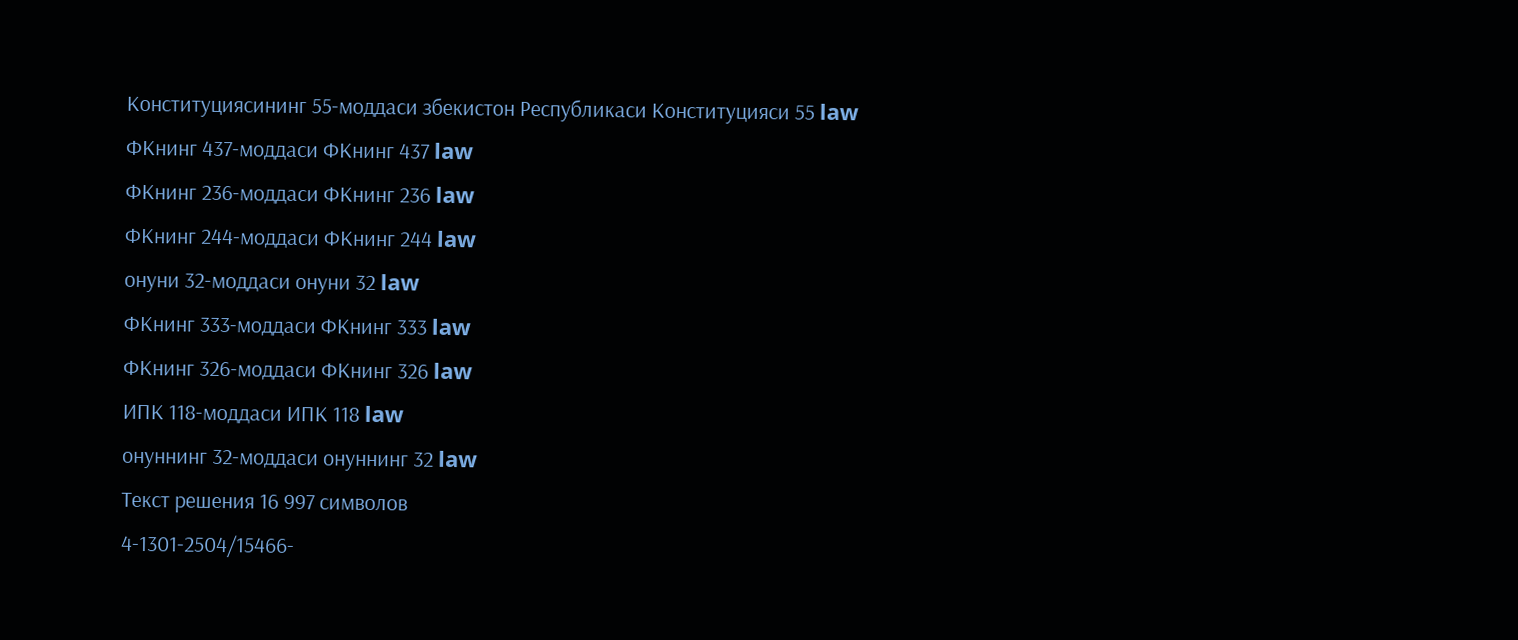Конституциясининг 55-моддаси збекистон Республикаси Конституцияси 55 law
ФКнинг 437-моддаси ФКнинг 437 law
ФКнинг 236-моддаси ФКнинг 236 law
ФКнинг 244-моддаси ФКнинг 244 law
онуни 32-моддаси онуни 32 law
ФКнинг 333-моддаси ФКнинг 333 law
ФКнинг 326-моддаси ФКнинг 326 law
ИПК 118-моддаси ИПК 118 law
онуннинг 32-моддаси онуннинг 32 law
Текст решения 16 997 символов
4-1301-2504/15466-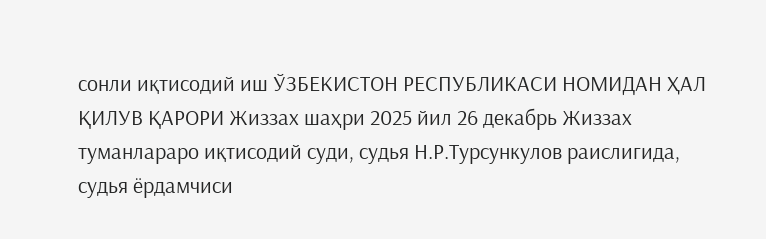сонли иқтисодий иш ЎЗБЕКИСТОН РЕСПУБЛИКАСИ НОМИДАН ҲАЛ ҚИЛУВ ҚАРОРИ Жиззах шаҳри 2025 йил 26 декабрь Жиззах туманлараро иқтисодий суди, судья Н.Р.Турсункулов раислигида, судья ёрдамчиси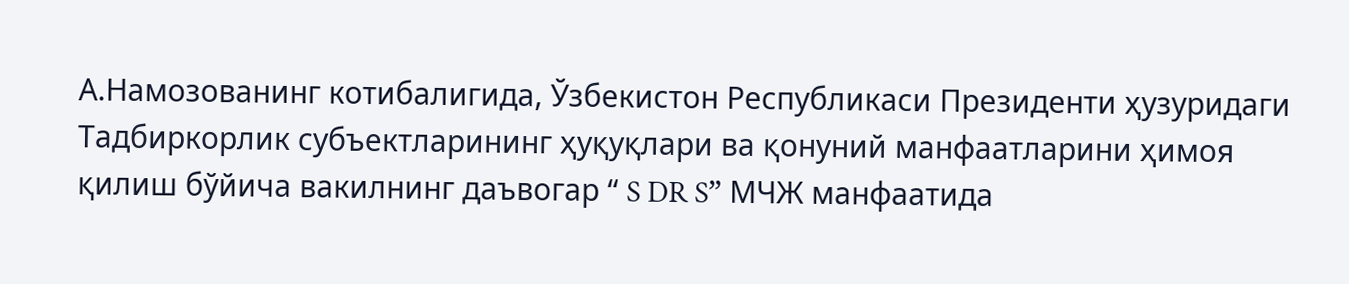А.Намозованинг котибалигида, Ўзбекистон Республикаси Президенти ҳузуридаги Тадбиркорлик субъектларининг ҳуқуқлари ва қонуний манфаатларини ҳимоя қилиш бўйича вакилнинг даъвогар “ S DR S” МЧЖ манфаатида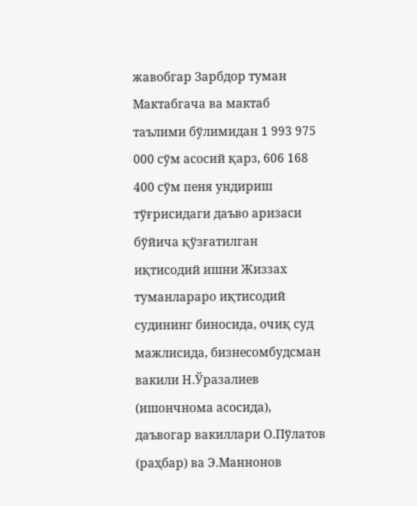жавобгар Зарбдор туман Мактабгача ва мактаб таълими бўлимидан 1 993 975 000 сўм асосий қарз, 606 168 400 сўм пеня ундириш тўғрисидаги даъво аризаси бўйича қўзғатилган иқтисодий ишни Жиззах туманлараро иқтисодий судининг биносида, очиқ суд мажлисида, бизнесомбудсман вакили Н.Ўразалиев (ишончнома асосида), даъвогар вакиллари О.Пўлатов (раҳбар) ва Э.Маннонов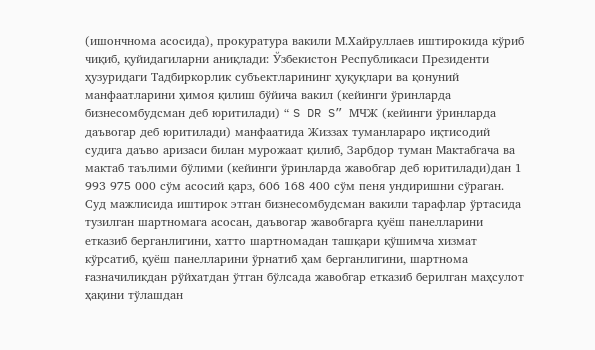(ишончнома асосида), прокуратура вакили М.Хайруллаев иштирокида кўриб чиқиб, қуйидагиларни аниқлади: Ўзбекистон Республикаси Президенти ҳузуридаги Тадбиркорлик субъектларининг ҳуқуқлари ва қонуний манфаатларини ҳимоя қилиш бўйича вакил (кейинги ўринларда бизнесомбудсман деб юритилади) “ S DR S” МЧЖ (кейинги ўринларда даъвогар деб юритилади) манфаатида Жиззах туманлараро иқтисодий судига даъво аризаси билан мурожаат қилиб, Зарбдор туман Мактабгача ва мактаб таълими бўлими (кейинги ўринларда жавобгар деб юритилади)дан 1 993 975 000 сўм асосий қарз, 606 168 400 сўм пеня ундиришни сўраган. Суд мажлисида иштирок этган бизнесомбудсман вакили тарафлар ўртасида тузилган шартномага асосан, даъвогар жавобгарга қуёш панелларини етказиб берганлигини, хатто шартномадан ташқари қўшимча хизмат кўрсатиб, қуёш панелларини ўрнатиб ҳам берганлигини, шартнома ғазначиликдан рўйхатдан ўтган бўлсада жавобгар етказиб берилган маҳсулот ҳақини тўлашдан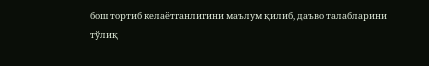бош тортиб келаётганлигини маълум қилиб, даъво талабларини тўлиқ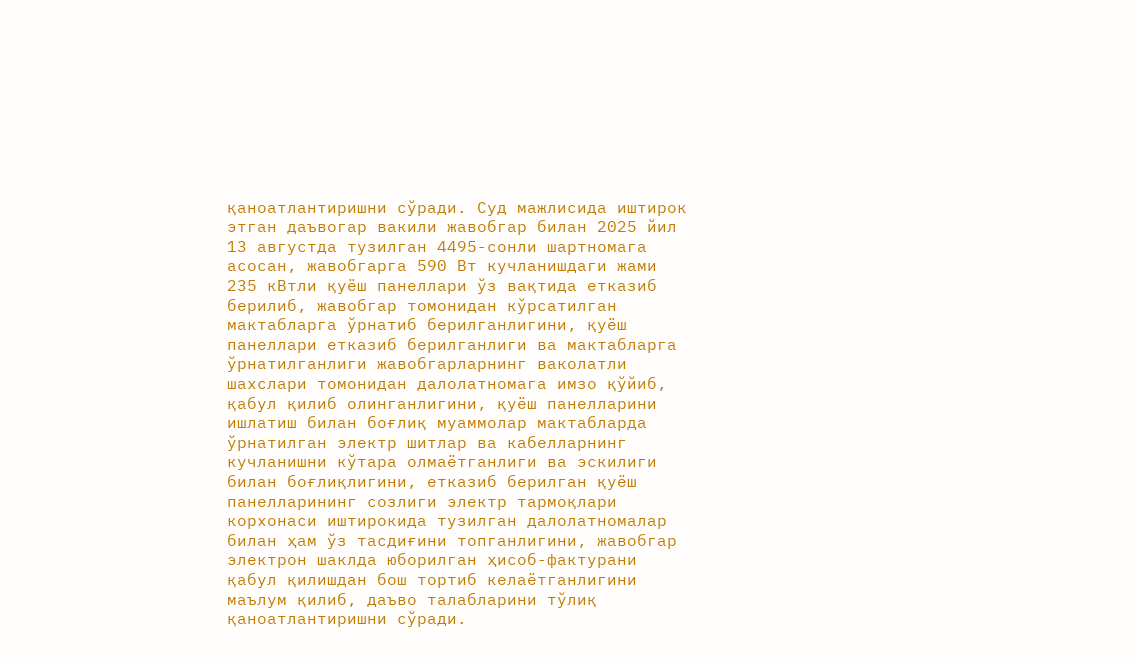қаноатлантиришни сўради. Суд мажлисида иштирок этган даъвогар вакили жавобгар билан 2025 йил 13 августда тузилган 4495-сонли шартномага асосан, жавобгарга 590 Вт кучланишдаги жами 235 кВтли қуёш панеллари ўз вақтида етказиб берилиб, жавобгар томонидан кўрсатилган мактабларга ўрнатиб берилганлигини, қуёш панеллари етказиб берилганлиги ва мактабларга ўрнатилганлиги жавобгарларнинг ваколатли шахслари томонидан далолатномага имзо қўйиб, қабул қилиб олинганлигини, қуёш панелларини ишлатиш билан боғлиқ муаммолар мактабларда ўрнатилган электр шитлар ва кабелларнинг кучланишни кўтара олмаётганлиги ва эскилиги билан боғлиқлигини, етказиб берилган қуёш панелларининг созлиги электр тармоқлари корхонаси иштирокида тузилган далолатномалар билан ҳам ўз тасдиғини топганлигини, жавобгар электрон шаклда юборилган ҳисоб-фактурани қабул қилишдан бош тортиб келаётганлигини маълум қилиб, даъво талабларини тўлиқ қаноатлантиришни сўради.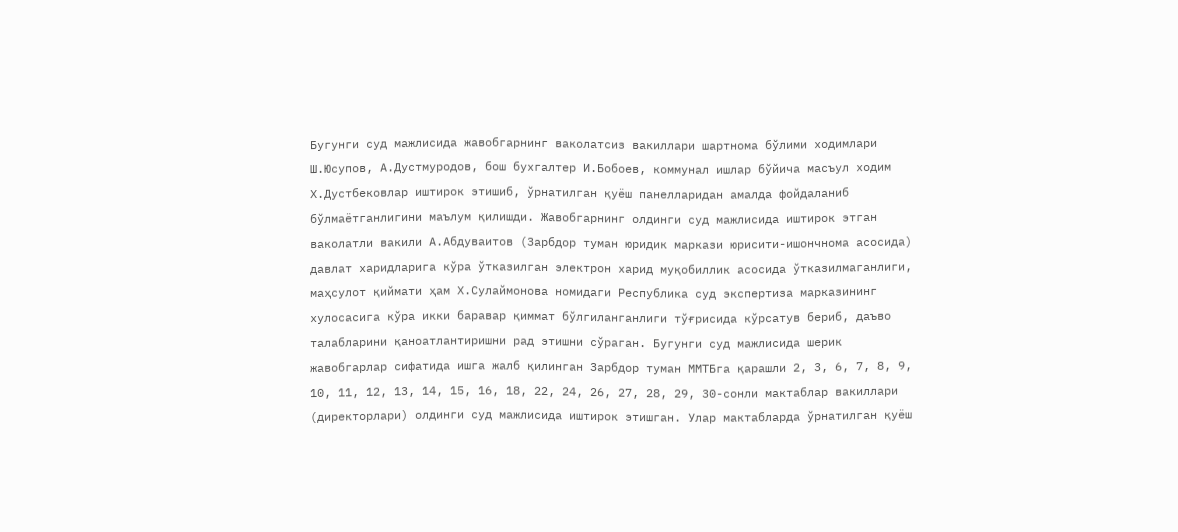Бугунги суд мажлисида жавобгарнинг ваколатсиз вакиллари шартнома бўлими ходимлари Ш.Юсупов, А.Дустмуродов, бош бухгалтер И.Бобоев, коммунал ишлар бўйича масъул ходим Х.Дустбековлар иштирок этишиб, ўрнатилган қуёш панелларидан амалда фойдаланиб бўлмаётганлигини маълум қилишди. Жавобгарнинг олдинги суд мажлисида иштирок этган ваколатли вакили А.Абдуваитов (Зарбдор туман юридик маркази юрисити-ишончнома асосида) давлат харидларига кўра ўтказилган электрон харид муқобиллик асосида ўтказилмаганлиги, маҳсулот қиймати ҳам Х.Сулаймонова номидаги Республика суд экспертиза марказининг хулосасига кўра икки баравар қиммат бўлгиланганлиги тўғрисида кўрсатув бериб, даъво талабларини қаноатлантиришни рад этишни сўраган. Бугунги суд мажлисида шерик жавобгарлар сифатида ишга жалб қилинган Зарбдор туман ММТБга қарашли 2, 3, 6, 7, 8, 9, 10, 11, 12, 13, 14, 15, 16, 18, 22, 24, 26, 27, 28, 29, 30-сонли мактаблар вакиллари (директорлари) олдинги суд мажлисида иштирок этишган. Улар мактабларда ўрнатилган қуёш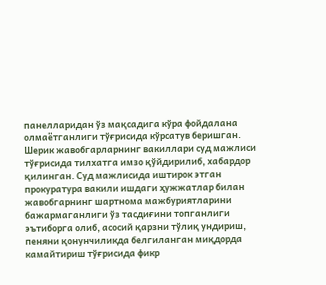панелларидан ўз мақсадига кўра фойдалана олмаётганлиги тўғрисида кўрсатув беришган. Шерик жавобгарларнинг вакиллари суд мажлиси тўғрисида тилхатга имзо қўйдирилиб, хабардор қилинган. Суд мажлисида иштирок этган прокуратура вакили ишдаги ҳужжатлар билан жавобгарнинг шартнома мажбуриятларини бажармаганлиги ўз тасдиғини топганлиги эътиборга олиб, асосий қарзни тўлиқ ундириш, пеняни қонунчиликда белгиланган миқдорда камайтириш тўғрисида фикр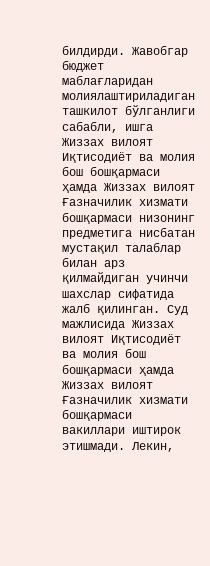билдирди. Жавобгар бюджет маблағларидан молиялаштириладиган ташкилот бўлганлиги сабабли, ишга Жиззах вилоят Иқтисодиёт ва молия бош бошқармаси ҳамда Жиззах вилоят Ғазначилик хизмати бошқармаси низонинг предметига нисбатан мустақил талаблар билан арз қилмайдиган учинчи шахслар сифатида жалб қилинган. Суд мажлисида Жиззах вилоят Иқтисодиёт ва молия бош бошқармаси ҳамда Жиззах вилоят Ғазначилик хизмати бошқармаси вакиллари иштирок этишмади. Лекин,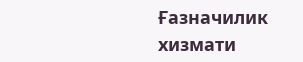Ғазначилик хизмати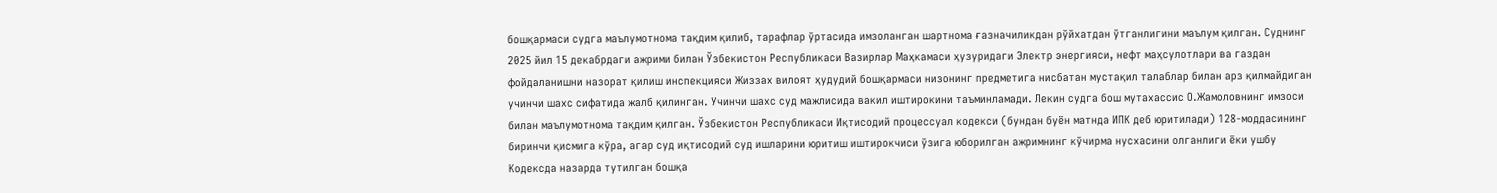бошқармаси судга маълумотнома тақдим қилиб, тарафлар ўртасида имзоланган шартнома ғазначиликдан рўйхатдан ўтганлигини маълум қилган. Суднинг 2025 йил 15 декабрдаги ажрими билан Ўзбекистон Республикаси Вазирлар Маҳкамаси ҳузуридаги Электр энергияси, нефт маҳсулотлари ва газдан фойдаланишни назорат қилиш инспекцияси Жиззах вилоят ҳудудий бошқармаси низонинг предметига нисбатан мустақил талаблар билан арз қилмайдиган учинчи шахс сифатида жалб қилинган. Учинчи шахс суд мажлисида вакил иштирокини таъминламади. Лекин судга бош мутахассис О.Жамоловнинг имзоси билан маълумотнома тақдим қилган. Ўзбекистон Республикаси Иқтисодий процессуал кодекси (бундан буён матнда ИПК деб юритилади) 128-моддасининг биринчи қисмига кўра, агар суд иқтисодий суд ишларини юритиш иштирокчиси ўзига юборилган ажримнинг кўчирма нусхасини олганлиги ёки ушбу Кодексда назарда тутилган бошқа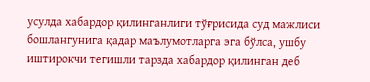усулда хабардор қилинганлиги тўғрисида суд мажлиси бошлангунига қадар маълумотларга эга бўлса, ушбу иштирокчи тегишли тарзда хабардор қилинган деб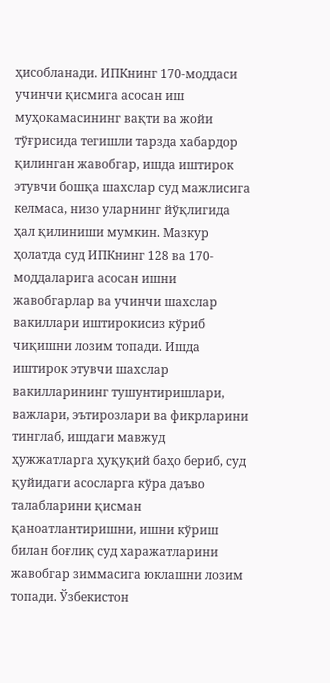ҳисобланади. ИПКнинг 170-моддаси учинчи қисмига асосан иш муҳокамасининг вақти ва жойи тўғрисида тегишли тарзда хабардор қилинган жавобгар, ишда иштирок этувчи бошқа шахслар суд мажлисига келмаса, низо уларнинг йўқлигида ҳал қилиниши мумкин. Мазкур ҳолатда суд ИПКнинг 128 ва 170-моддаларига асосан ишни жавобгарлар ва учинчи шахслар вакиллари иштирокисиз кўриб чиқишни лозим топади. Ишда иштирок этувчи шахслар вакилларининг тушунтиришлари, важлари, эътирозлари ва фикрларини тинглаб, ишдаги мавжуд ҳужжатларга ҳуқуқий баҳо бериб, суд қуйидаги асосларга кўра даъво талабларини қисман қаноатлантиришни, ишни кўриш билан боғлиқ суд харажатларини жавобгар зиммасига юклашни лозим топади. Ўзбекистон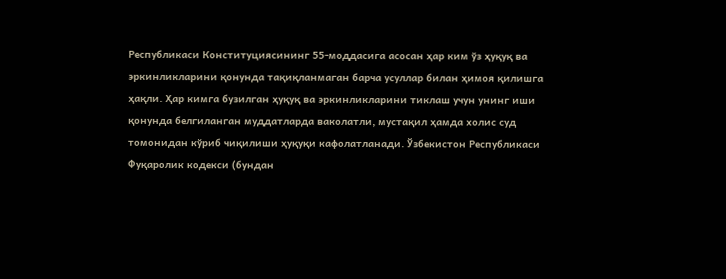Республикаси Конституциясининг 55-моддасига асосан ҳар ким ўз ҳуқуқ ва эркинликларини қонунда тақиқланмаган барча усуллар билан ҳимоя қилишга ҳақли. Ҳар кимга бузилган ҳуқуқ ва эркинликларини тиклаш учун унинг иши қонунда белгиланган муддатларда ваколатли, мустақил ҳамда холис суд томонидан кўриб чиқилиши ҳуқуқи кафолатланади. Ўзбекистон Республикаси Фуқаролик кодекси (бундан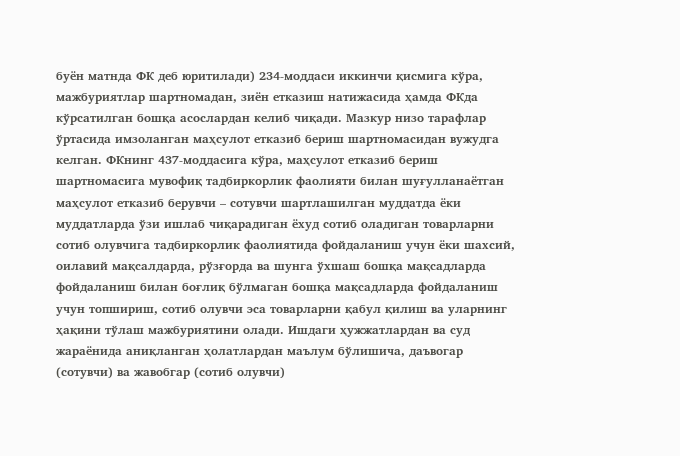буён матнда ФК деб юритилади) 234-моддаси иккинчи қисмига кўра, мажбуриятлар шартномадан, зиён етказиш натижасида ҳамда ФКда кўрсатилган бошқа асослардан келиб чиқади. Мазкур низо тарафлар ўртасида имзоланган маҳсулот етказиб бериш шартномасидан вужудга келган. ФКнинг 437-моддасига кўра, маҳсулот етказиб бериш шартномасига мувофиқ тадбиркорлик фаолияти билан шуғулланаётган маҳсулот етказиб берувчи – сотувчи шартлашилган муддатда ёки муддатларда ўзи ишлаб чиқарадиган ёхуд сотиб оладиган товарларни сотиб олувчига тадбиркорлик фаолиятида фойдаланиш учун ёки шахсий, оилавий мақсалдарда, рўзғорда ва шунга ўхшаш бошқа мақсадларда фойдаланиш билан боғлиқ бўлмаган бошқа мақсадларда фойдаланиш учун топшириш, сотиб олувчи эса товарларни қабул қилиш ва уларнинг ҳақини тўлаш мажбуриятини олади. Ишдаги ҳужжатлардан ва суд жараёнида аниқланган ҳолатлардан маълум бўлишича, даъвогар (сотувчи) ва жавобгар (сотиб олувчи)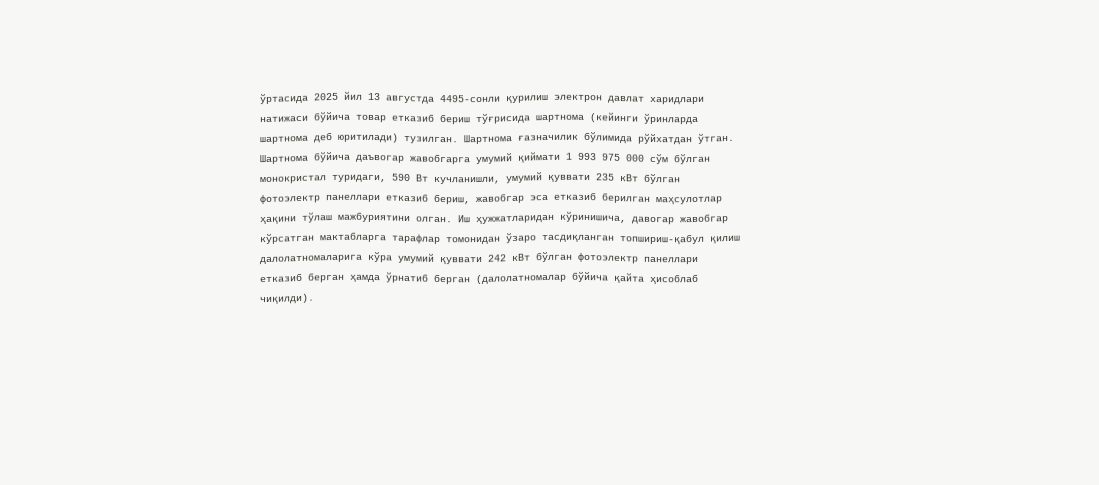ўртасида 2025 йил 13 августда 4495-сонли қурилиш электрон давлат харидлари натижаси бўйича товар етказиб бериш тўғрисида шартнома (кейинги ўринларда шартнома деб юритилади) тузилган. Шартнома ғазначилик бўлимида рўйхатдан ўтган. Шартнома бўйича даъвогар жавобгарга умумий қиймати 1 993 975 000 сўм бўлган монокристал туридаги, 590 Вт кучланишли, умумий қуввати 235 кВт бўлган фотоэлектр панеллари етказиб бериш, жавобгар эса етказиб берилган маҳсулотлар ҳақини тўлаш мажбуриятини олган. Иш ҳужжатларидан кўринишича, давогар жавобгар кўрсатган мактабларга тарафлар томонидан ўзаро тасдиқланган топшириш-қабул қилиш далолатномаларига кўра умумий қуввати 242 кВт бўлган фотоэлектр панеллари етказиб берган ҳамда ўрнатиб берган (далолатномалар бўйича қайта ҳисоблаб чиқилди).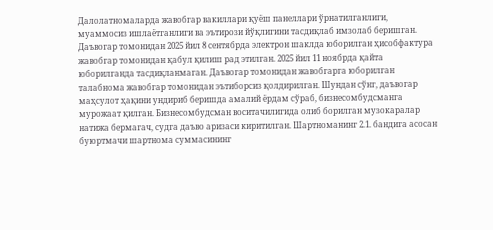Далолатномаларда жавобгар вакиллари қуёш панеллари ўрнатилганлиги, муаммосиз ишлаётганлиги ва эътирози йўқлигини тасдиқлаб имзолаб беришган. Даъвогар томонидан 2025 йил 8 сентябрда электрон шаклда юборилган ҳисобфактура жавобгар томонидан қабул қилиш рад этилган. 2025 йил 11 ноябрда қайта юборилганда тасдиқланмаган. Даъвогар томонидан жавобгарга юборилган талабнома жавобгар томонидан эътиборсиз қолдирилган. Шундан сўнг, даъвогар маҳсулот ҳақини ундириб беришда амалий ёрдам сўраб, бизнесомбудсманга мурожаат қилган. Бизнесомбудсман воситачилигида олиб борилган музокаралар натижа бермагач, судга даъво аризаси киритилган. Шартноманинг 2.1. бандига асосан буюртмачи шартнома суммасининг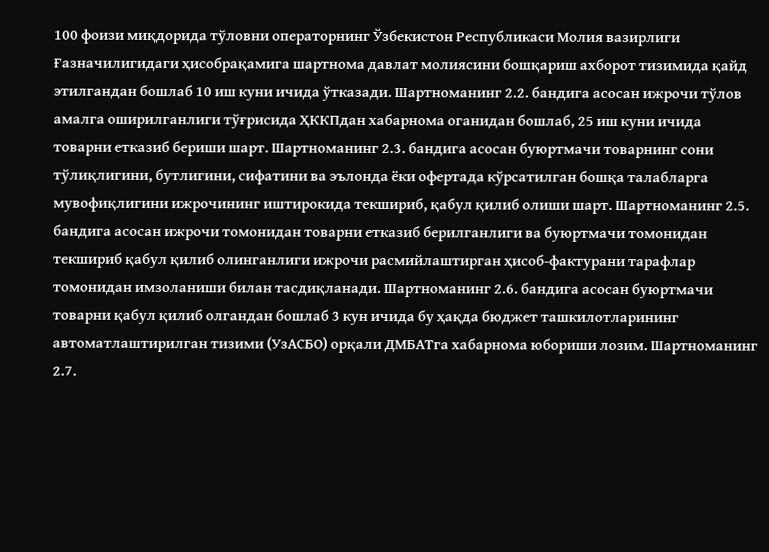100 фоизи миқдорида тўловни операторнинг Ўзбекистон Республикаси Молия вазирлиги Ғазначилигидаги ҳисобрақамига шартнома давлат молиясини бошқариш ахборот тизимида қайд этилгандан бошлаб 10 иш куни ичида ўтказади. Шартноманинг 2.2. бандига асосан ижрочи тўлов амалга оширилганлиги тўғрисида ҲККПдан хабарнома оганидан бошлаб, 25 иш куни ичида товарни етказиб бериши шарт. Шартноманинг 2.3. бандига асосан буюртмачи товарнинг сони тўлиқлигини, бутлигини, сифатини ва эълонда ёки офертада кўрсатилган бошқа талабларга мувофиқлигини ижрочининг иштирокида текшириб, қабул қилиб олиши шарт. Шартноманинг 2.5. бандига асосан ижрочи томонидан товарни етказиб берилганлиги ва буюртмачи томонидан текшириб қабул қилиб олинганлиги ижрочи расмийлаштирган ҳисоб-фактурани тарафлар томонидан имзоланиши билан тасдиқланади. Шартноманинг 2.6. бандига асосан буюртмачи товарни қабул қилиб олгандан бошлаб 3 кун ичида бу ҳақда бюджет ташкилотларининг автоматлаштирилган тизими (УзАСБО) орқали ДМБАТга хабарнома юбориши лозим. Шартноманинг 2.7.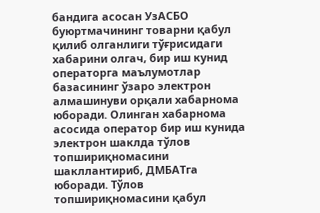бандига асосан УзАСБО буюртмачининг товарни қабул қилиб олганлиги тўғрисидаги хабарини олгач, бир иш кунид операторга маълумотлар базасининг ўзаро электрон алмашинуви орқали хабарнома юборади. Олинган хабарнома асосида оператор бир иш кунида электрон шаклда тўлов топшириқномасини шакллантириб, ДМБАТга юборади. Тўлов топшириқномасини қабул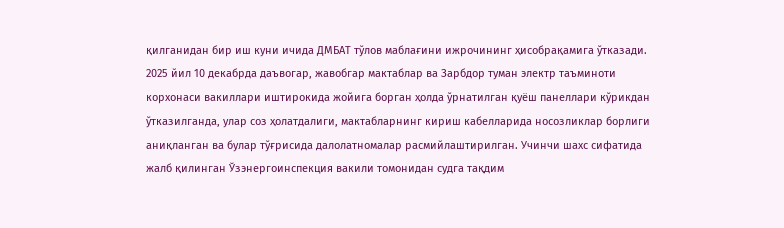қилганидан бир иш куни ичида ДМБАТ тўлов маблағини ижрочининг ҳисобрақамига ўтказади. 2025 йил 10 декабрда даъвогар, жавобгар мактаблар ва Зарбдор туман электр таъминоти корхонаси вакиллари иштирокида жойига борган ҳолда ўрнатилган қуёш панеллари кўрикдан ўтказилганда, улар соз ҳолатдалиги, мактабларнинг кириш кабелларида носозликлар борлиги аниқланган ва булар тўғрисида далолатномалар расмийлаштирилган. Учинчи шахс сифатида жалб қилинган Ўзэнергоинспекция вакили томонидан судга тақдим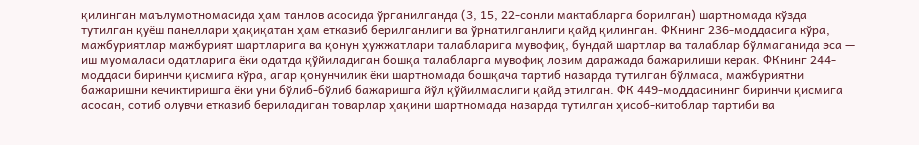қилинган маълумотномасида ҳам танлов асосида ўрганилганда (3, 15, 22-сонли мактабларга борилган) шартномада кўзда тутилган қуёш панеллари ҳақиқатан ҳам етказиб берилганлиги ва ўрнатилганлиги қайд қилинган. ФКнинг 236-моддасига кўра, мажбуриятлар мажбурият шартларига ва қонун ҳужжатлари талабларига мувофиқ, бундай шартлар ва талаблар бўлмаганида эса — иш муомаласи одатларига ёки одатда қўйиладиган бошқа талабларга мувофиқ лозим даражада бажарилиши керак. ФКнинг 244-моддаси биринчи қисмига кўра, агар қонунчилик ёки шартномада бошқача тартиб назарда тутилган бўлмаса, мажбуриятни бажаришни кечиктиришга ёки уни бўлиб-бўлиб бажаришга йўл қўйилмаслиги қайд этилган. ФК 449-моддасининг биринчи қисмига асосан, сотиб олувчи етказиб бериладиган товарлар ҳақини шартномада назарда тутилган ҳисоб-китоблар тартиби ва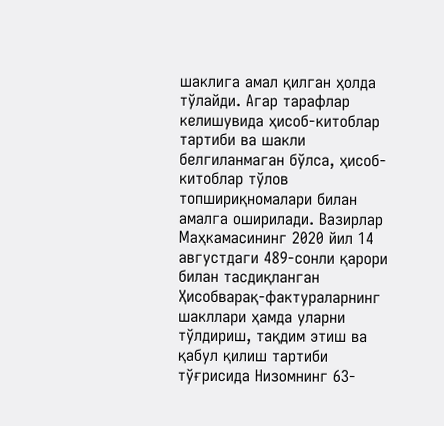шаклига амал қилган ҳолда тўлайди. Агар тарафлар келишувида ҳисоб-китоблар тартиби ва шакли белгиланмаган бўлса, ҳисоб-китоблар тўлов топшириқномалари билан амалга оширилади. Вазирлар Маҳкамасининг 2020 йил 14 августдаги 489-сонли қарори билан тасдиқланган Ҳисобварақ-фактураларнинг шакллари ҳамда уларни тўлдириш, тақдим этиш ва қабул қилиш тартиби тўғрисида Низомнинг 63-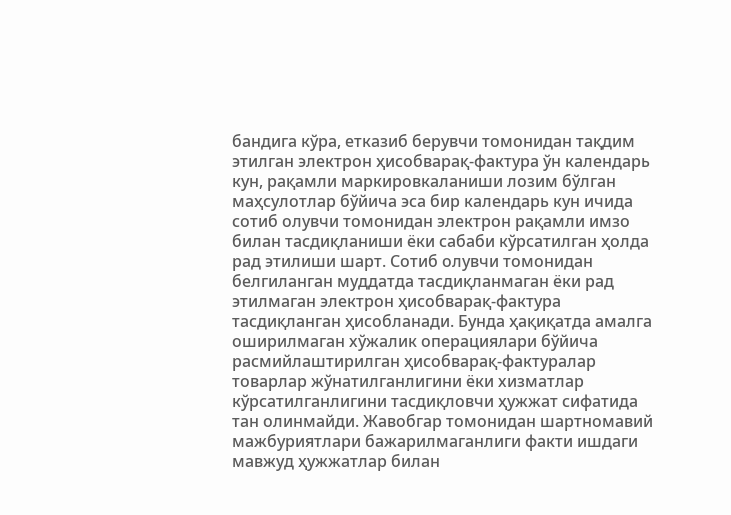бандига кўра, етказиб берувчи томонидан тақдим этилган электрон ҳисобварақ-фактура ўн календарь кун, рақамли маркировкаланиши лозим бўлган маҳсулотлар бўйича эса бир календарь кун ичида сотиб олувчи томонидан электрон рақамли имзо билан тасдиқланиши ёки сабаби кўрсатилган ҳолда рад этилиши шарт. Сотиб олувчи томонидан белгиланган муддатда тасдиқланмаган ёки рад этилмаган электрон ҳисобварақ-фактура тасдиқланган ҳисобланади. Бунда ҳақиқатда амалга оширилмаган хўжалик операциялари бўйича расмийлаштирилган ҳисобварақ-фактуралар товарлар жўнатилганлигини ёки хизматлар кўрсатилганлигини тасдиқловчи ҳужжат сифатида тан олинмайди. Жавобгар томонидан шартномавий мажбуриятлари бажарилмаганлиги факти ишдаги мавжуд ҳужжатлар билан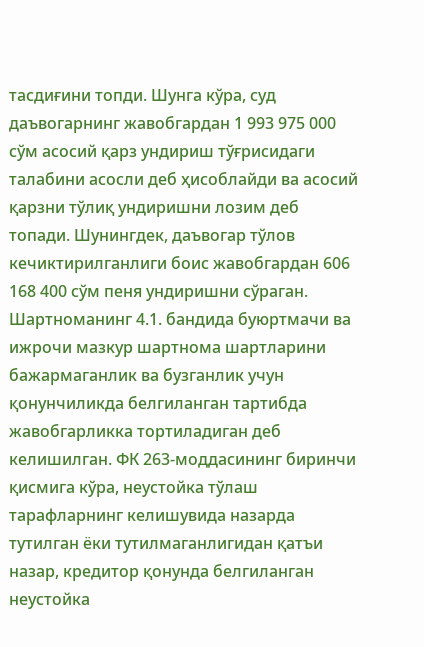тасдиғини топди. Шунга кўра, суд даъвогарнинг жавобгардан 1 993 975 000 сўм асосий қарз ундириш тўғрисидаги талабини асосли деб ҳисоблайди ва асосий қарзни тўлиқ ундиришни лозим деб топади. Шунингдек, даъвогар тўлов кечиктирилганлиги боис жавобгардан 606 168 400 сўм пеня ундиришни сўраган. Шартноманинг 4.1. бандида буюртмачи ва ижрочи мазкур шартнома шартларини бажармаганлик ва бузганлик учун қонунчиликда белгиланган тартибда жавобгарликка тортиладиган деб келишилган. ФК 263-моддасининг биринчи қисмига кўра, неустойка тўлаш тарафларнинг келишувида назарда тутилган ёки тутилмаганлигидан қатъи назар, кредитор қонунда белгиланган неустойка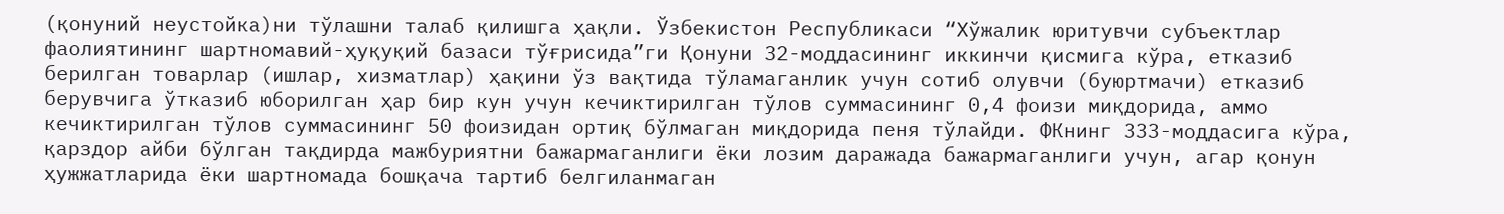(қонуний неустойка)ни тўлашни талаб қилишга ҳақли. Ўзбекистон Республикаси “Хўжалик юритувчи субъектлар фаолиятининг шартномавий-ҳуқуқий базаси тўғрисида”ги Қонуни 32-моддасининг иккинчи қисмига кўра, етказиб берилган товарлар (ишлар, хизматлар) ҳақини ўз вақтида тўламаганлик учун сотиб олувчи (буюртмачи) етказиб берувчига ўтказиб юборилган ҳар бир кун учун кечиктирилган тўлов суммасининг 0,4 фоизи миқдорида, аммо кечиктирилган тўлов суммасининг 50 фоизидан ортиқ бўлмаган миқдорида пеня тўлайди. ФКнинг 333-моддасига кўра, қарздор айби бўлган тақдирда мажбуриятни бажармаганлиги ёки лозим даражада бажармаганлиги учун, агар қонун ҳужжатларида ёки шартномада бошқача тартиб белгиланмаган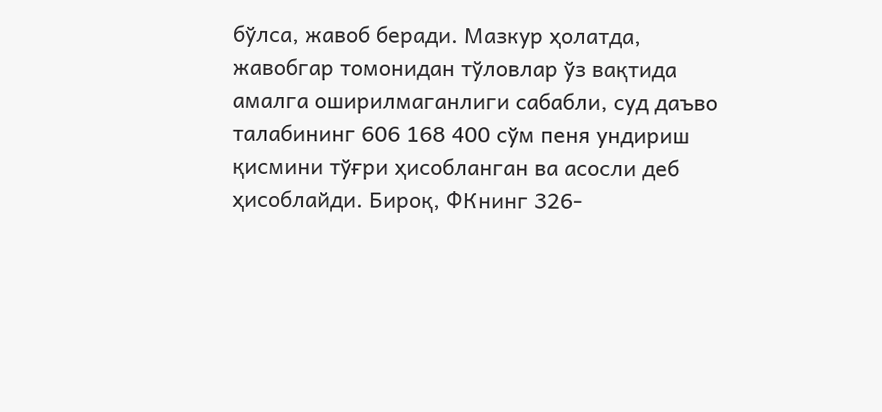бўлса, жавоб беради. Мазкур ҳолатда, жавобгар томонидан тўловлар ўз вақтида амалга оширилмаганлиги сабабли, суд даъво талабининг 606 168 400 сўм пеня ундириш қисмини тўғри ҳисобланган ва асосли деб ҳисоблайди. Бироқ, ФКнинг 326-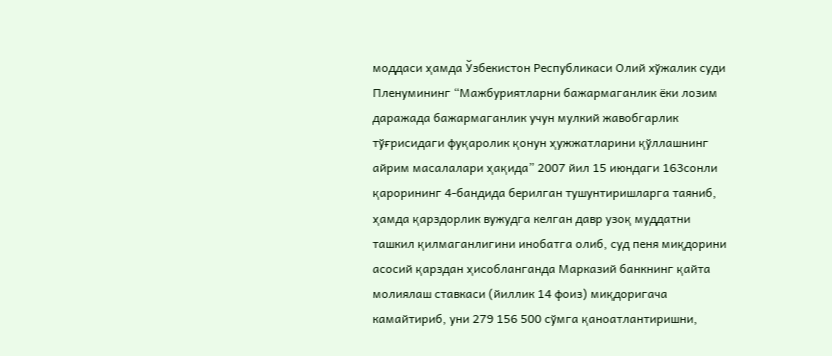моддаси ҳамда Ўзбекистон Республикаси Олий хўжалик суди Пленумининг “Мажбуриятларни бажармаганлик ёки лозим даражада бажармаганлик учун мулкий жавобгарлик тўғрисидаги фуқаролик қонун ҳужжатларини қўллашнинг айрим масалалари ҳақида” 2007 йил 15 июндаги 163сонли қарорининг 4-бандида берилган тушунтиришларга таяниб, ҳамда қарздорлик вужудга келган давр узоқ муддатни ташкил қилмаганлигини инобатга олиб, суд пеня миқдорини асосий қарздан ҳисобланганда Марказий банкнинг қайта молиялаш ставкаси (йиллик 14 фоиз) миқдоригача камайтириб, уни 279 156 500 сўмга қаноатлантиришни,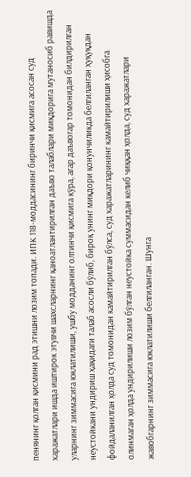пенянинг қолган қисмини рад этишни лозим топади. ИПК 118-моддасининг биринчи қисмига асосан суд харажатлари ишда иштирок этувчи шахсларнинг қаноатлантирилган даъво талаблари миқдорига мутаносиб равишда уларнинг зиммасига юклатилиши, ушбу модданинг олтинчи қисмига кўра, агар даъвогар томонидан билдирилган неустойкани ундириш ҳақидаги талаб асосли бўлиб, бироқ унинг миқдори қонунчиликда белгиланган ҳуқуқдан фойдаланилган ҳолда суд томонидан камайтирилган бўлса, суд харажатларининг камайтирилиши ҳисобга олинмаган ҳолда ундирилиши лозим бўлган неустойка суммасидан келиб чиққан ҳолда, суд харажатлари жавобгарнинг зиммасига юклатилиши белгиланган. Шунга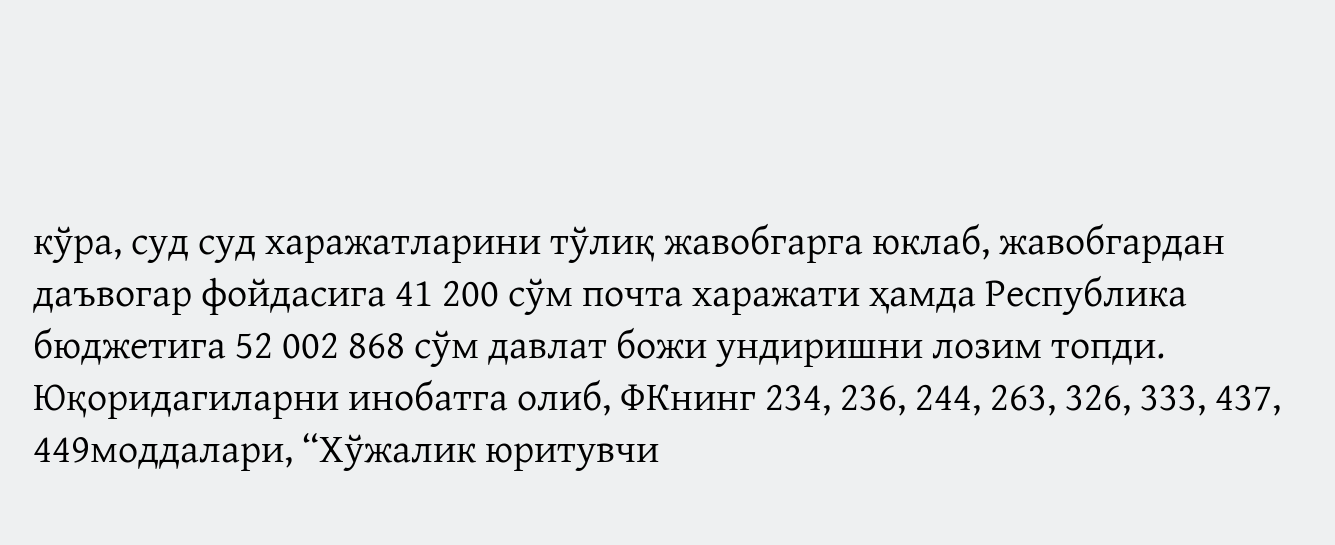кўра, суд суд харажатларини тўлиқ жавобгарга юклаб, жавобгардан даъвогар фойдасига 41 200 сўм почта харажати ҳамда Республика бюджетига 52 002 868 сўм давлат божи ундиришни лозим топди. Юқоридагиларни инобатга олиб, ФКнинг 234, 236, 244, 263, 326, 333, 437, 449моддалари, “Хўжалик юритувчи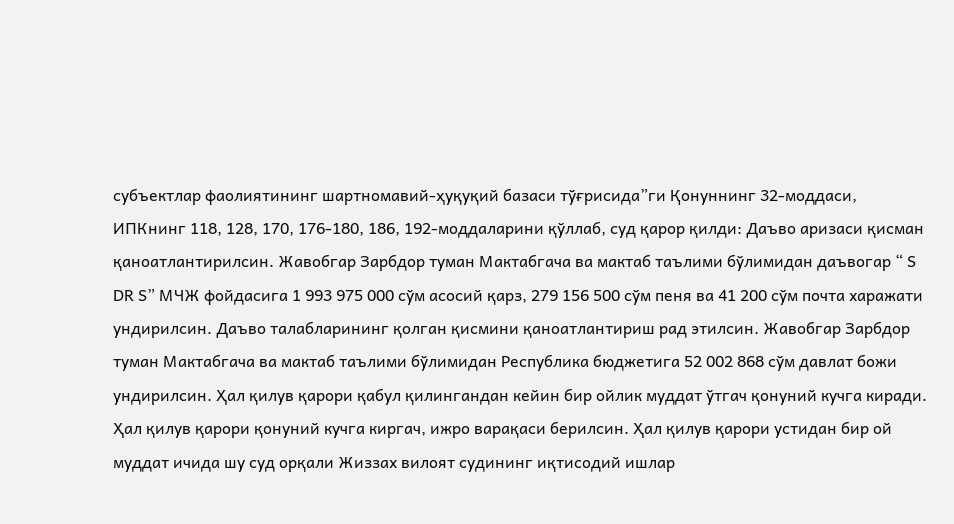субъектлар фаолиятининг шартномавий-ҳуқуқий базаси тўғрисида”ги Қонуннинг 32-моддаси, ИПКнинг 118, 128, 170, 176-180, 186, 192-моддаларини қўллаб, суд қарор қилди: Даъво аризаси қисман қаноатлантирилсин. Жавобгар Зарбдор туман Мактабгача ва мактаб таълими бўлимидан даъвогар “ S DR S” МЧЖ фойдасига 1 993 975 000 сўм асосий қарз, 279 156 500 сўм пеня ва 41 200 сўм почта харажати ундирилсин. Даъво талабларининг қолган қисмини қаноатлантириш рад этилсин. Жавобгар Зарбдор туман Мактабгача ва мактаб таълими бўлимидан Республика бюджетига 52 002 868 сўм давлат божи ундирилсин. Ҳал қилув қарори қабул қилингандан кейин бир ойлик муддат ўтгач қонуний кучга киради. Ҳал қилув қарори қонуний кучга киргач, ижро варақаси берилсин. Ҳал қилув қарори устидан бир ой муддат ичида шу суд орқали Жиззах вилоят судининг иқтисодий ишлар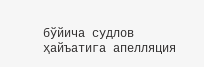бўйича судлов ҳайъатига апелляция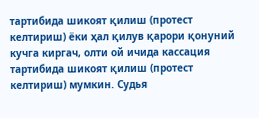тартибида шикоят қилиш (протест келтириш) ёки ҳал қилув қарори қонуний кучга киргач, олти ой ичида кассация тартибида шикоят қилиш (протест келтириш) мумкин. Судья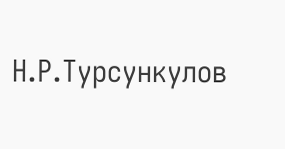Н.Р.Турсункулов